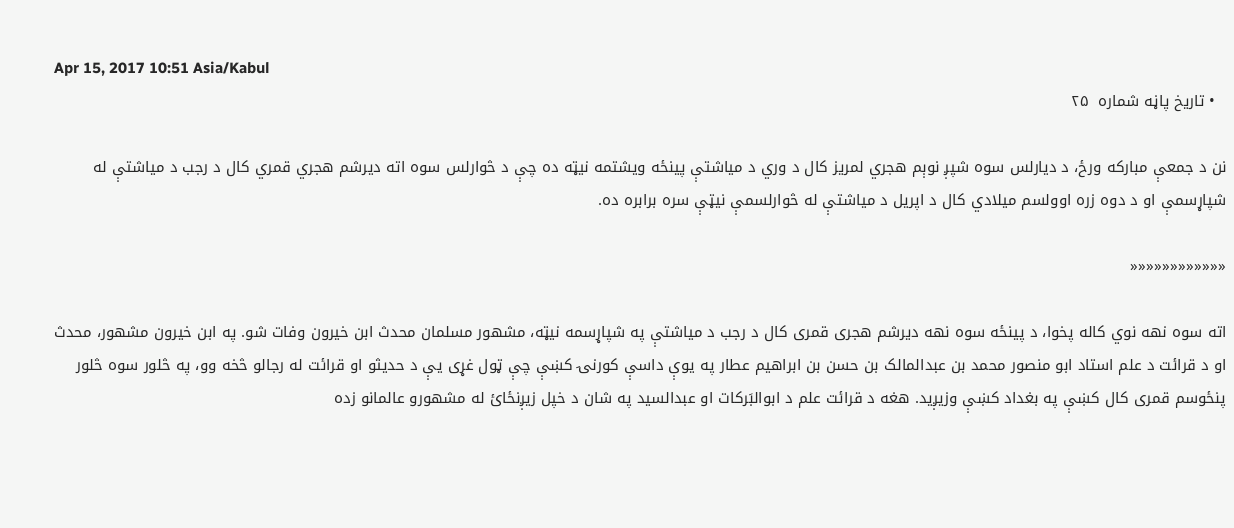Apr 15, 2017 10:51 Asia/Kabul
  • تاریخ پاڼه شماره  ۲۵

نن د جمعې مبارکه ورځ، د دیارلس سوه شپږ نوېم هجري لمریز کال د وري د میاشتې پینځه ویشتمه نیټه ده چې د څوارلس سوه اته دیرشم هجري قمري کال د رجب د میاشتې له شپاړسمې او د دوه زره اوولسم میلادي کال د اپریل د میاشتې له څوارلسمې نیټې سره برابره ده.

««««««««««««

اته سوه نهه نوي کاله پخوا، د پینځه سوه نهه دیرشم هجری قمری کال د رجب د میاشتې په شپاړسمه نیټه، مشهور مسلمان محدث ابن خیرون وفات شو. په ابن خیرون مشهور، محدث او د قرائت د علم استاد ابو منصور محمد بن عبدالمالک بن حسن بن ابراهیم عطار په یوې داسې کورنۍ کښې چې ټول غړی یې د حدیثو او قرائت له رجالو څخه وو، په څلور سوه څلور پنځوسم قمری کال کښې په بغداد کښې وزیږید. هغه د قرائت علم د ابوالبَرکات او عبدالسید په شان د خپل زیږنځائ له مشهورو عالمانو زده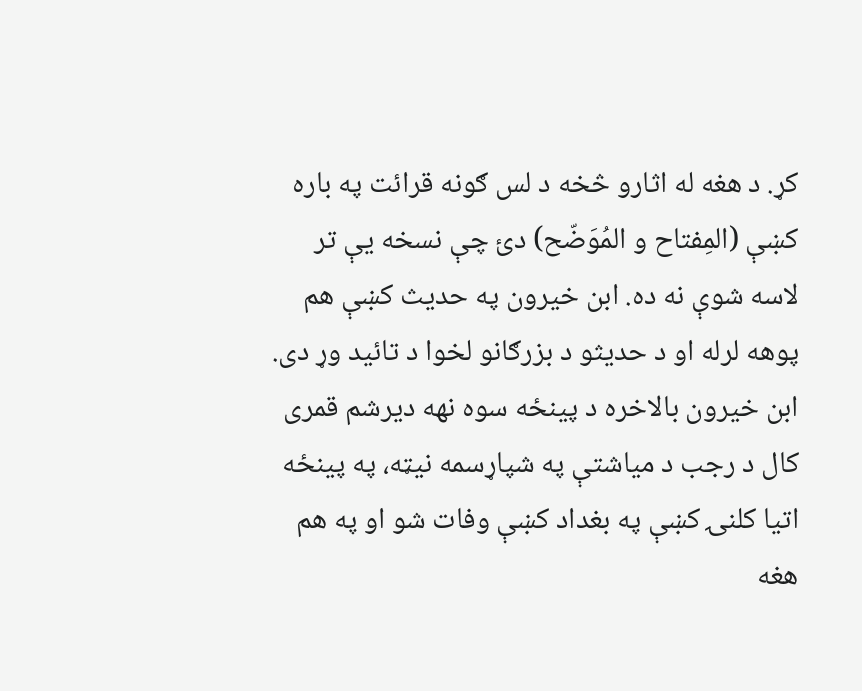کړ. د هغه له اثارو څخه د لس ګونه قرائت په باره کښې (المِفتاح و المُوَضّح) دئ چې نسخه یې تر لاسه شوې نه ده. ابن خیرون په حدیث کښې هم پوهه لرله او د حدیثو د بزرګانو لخوا د تائید وړ دی. ابن خیرون بالاخره د پینځه سوه نهه دیرشم قمری کال د رجب د میاشتې په شپاړسمه نیټه، په پینځه اتیا کلنۍ کښې په بغداد کښې وفات شو او په هم هغه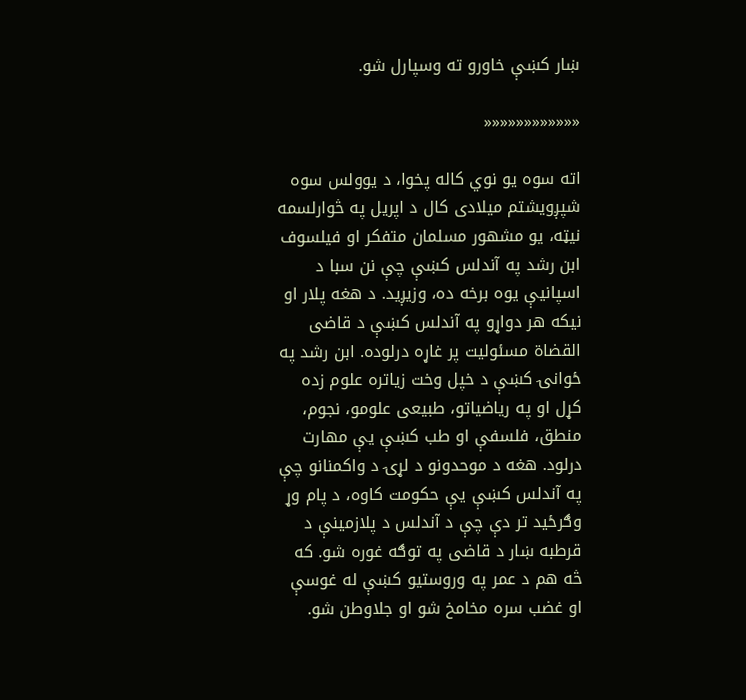ښار کښې خاورو ته وسپارل شو.

««««««««««««

اته سوه یو نوي کاله پخوا، د یوولس سوه شپږویشتم میلادی کال د اپریل په څوارلسمه نیټه، یو مشهور مسلمان متفکر او فیلسوف ابن رشد په آندلس کښې چې نن سبا د اسپانیې یوه برخه ده، وزیږید. د هغه پلار او نیکه هر دواړو په آندلس کښې د قاضی القضاة مسئولیت پر غاړه درلوده. ابن رشد په ځوانۍ کښې د خپل وخت زیاتره علوم زده کړل او په ریاضیاتو، طبیعی علومو، نجوم، منطق، فلسفې او طب کښې یې مهارت درلود. هغه د موحدونو د لړۍ د واکمنانو چې په آندلس کښې یې حکومت کاوه، د پام وړ وګرځید تر دې چې د آندلس د پلازمینې د قرطبه ښار د قاضی په توګه غوره شو. که څه هم د عمر په وروستیو کښې له غوسې او غضب سره مخامخ شو او جلاوطن شو.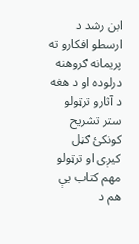ابن رشد د ارسطو افکارو ته پریمانه ګروهنه درلوده او د هغه د آثارو ترټولو ستر تشریح کونکئ ګڼل کیږی او ترټولو مهم کتاب یې هم د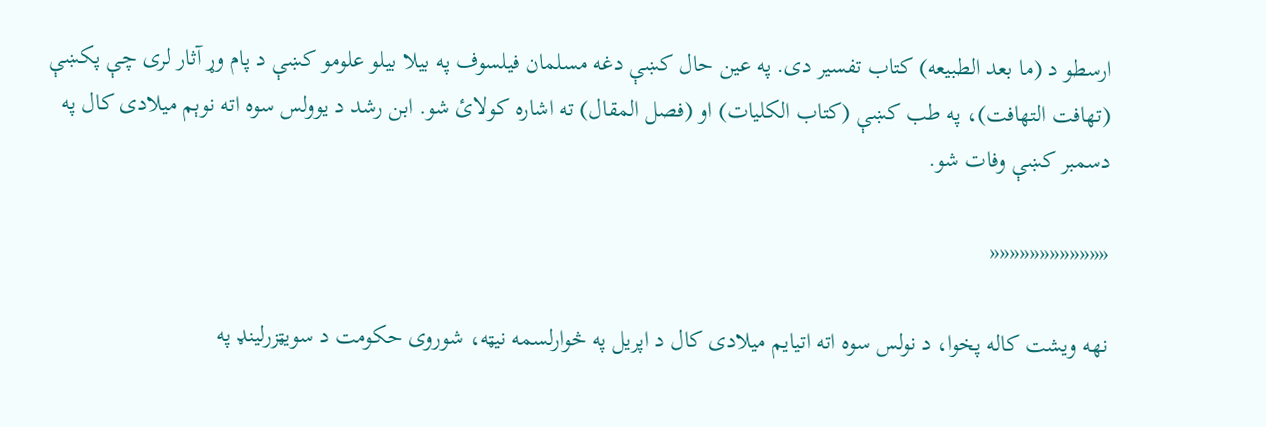ارسطو د (ما بعد الطبیعه) کتاب تفسیر دی. په عین حال کښې دغه مسلمان فیلسوف په بیلا بیلو علومو کښې د پام وړ آثار لری چې پکښې (تهافت التهافت)، په طب کښې (کتاب الکلیات) او (فصل المقال) ته اشاره کولائ شو. ابن رشد د یوولس سوه اته نوېم میلادی کال په دسمبر کښې وفات شو.

««««««««««««

نهه ویشت کاله پخوا، د نولس سوه اته اتیایم میلادی کال د اپریل په څوارلسمه نیټه، شوروی حکومت د سویټزرلینډ په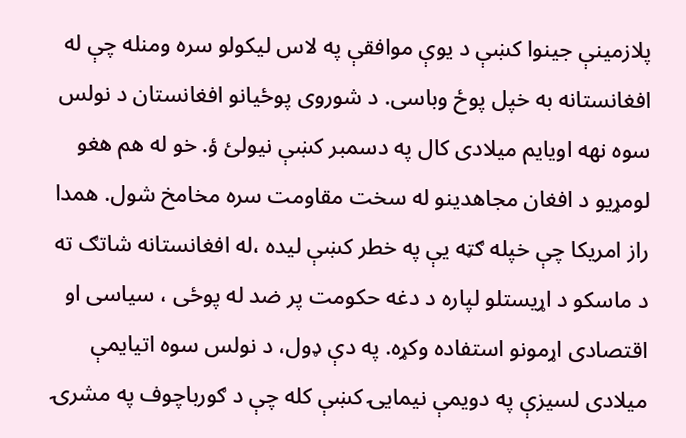پلازمینې جینوا کښې د یوې موافقې په لاس لیکولو سره ومنله چې له افغانستانه به خپل پوځ وباسی. د شوروی پوځیانو افغانستان د نولس سوه نهه اویایم میلادی کال په دسمبر کښې نیولئ ؤ. خو له هم هغو لومړیو د افغان مجاهدینو له سخت مقاومت سره مخامخ شول. همدا راز امریکا چې خپله ګټه یې په خطر کښې لیده ،له افغانستانه شاتګ ته د ماسکو د اړیستلو لپاره د دغه حکومت پر ضد له پوځی ، سیاسی او اقتصادی اړمونو استفاده وکړه. په دې ډول، د نولس سوه اتیایمې میلادی لسیزې په دویمې نیمایۍ کښې کله چې د ګورباچوف په مشرۍ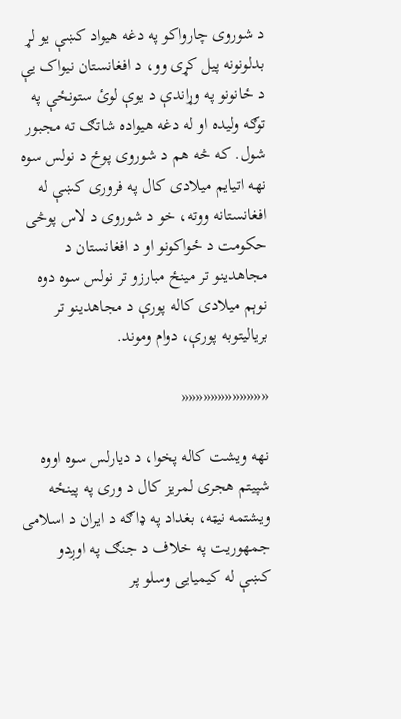د شوروی چارواکو په دغه هیواد کښې یو لړ بدلونونه پیل کړی وو، د افغانستان نیواک یې د ځانونو په وړاندې د یوې لوئ ستونځې په توګه ولیده او له دغه هیواده شاتګ ته مجبور شول. که څه هم د شوروی پوځ د نولس سوه نهه اتیایم میلادی کال په فروری کښې له افغانستانه ووته، خو د شوروی د لاس پوڅی حکومت د ځواکونو او د افغانستان د مجاهدینو تر مینځ مبارزو تر نولس سوه دوه نوېم میلادی کاله پورې د مجاهدینو تر بریالیتوبه پورې، دوام وموند.

««««««««««««

نهه ویشت کاله پخوا، د دیارلس سوه اووه شپیتم هجری لمریز کال د وری په پینځه ویشتمه نیټه، بغداد په ډاګه د ایران د اسلامی جمهوریت په خلاف د جنګ په اوږدو کښې له کیمیایی وسلو پر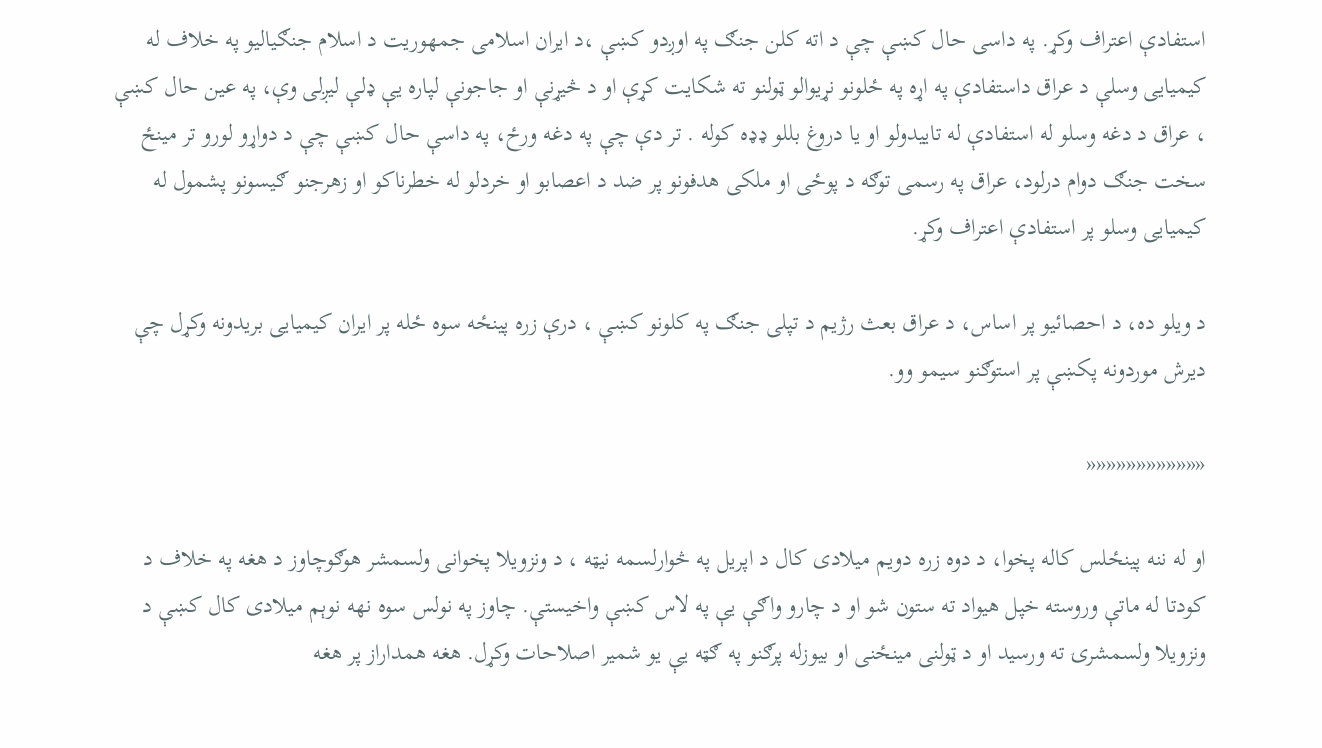استفادې اعتراف وکړ. په داسی حال کښې چې د اته کلن جنګ په اوږدو کښې ،د ایران اسلامی جمهوریت د اسلام جنګیالیو په خلاف له کیمیایی وسلې د عراق داستفادې په اړه په ځلونو نړیوالو ټولنو ته شکایت کړې او د څیړنې او جاجونې لپاره یې ډلې لیږلی وې، په عین حال کښې ، عراق د دغه وسلو له استفادې له تاییدولو او یا دروغ بللو ډډه کوله . تر دې چې په دغه ورځ، په داسې حال کښې چې د دواړو لورو تر مینځ سخت جنګ دوام درلود، عراق په رسمی توګه د پوځی او ملکی هدفونو پر ضد د اعصابو او خردلو له خطرناکو او زهرجنو ګیسونو پشمول له کیمیایی وسلو پر استفادې اعتراف وکړ.

د ویلو ده، د احصائیو پر اساس، د عراق بعث رژیم د تپلی جنګ په کلونو کښې ، درې زره پینځه سوه ځله پر ایران کیمیایی بریدونه وکړل چې دیرش موردونه پکښې پر استوګنو سیمو وو.

««««««««««««

او له ننه پینځلس کاله پخوا، د دوه زره دویم میلادی کال د اپریل په څوارلسمه نیټه ، د ونزویلا پخوانی ولسمشر هوګوچاوز د هغه په خلاف د کودتا له ماتې وروسته خپل هیواد ته ستون شو او د چارو واګې یې په لاس کښې واخیستې. چاوز په نولس سوه نهه نوېم میلادی کال کښې د ونزویلا ولسمشرۍ ته ورسید او د ټولنی مینځنی او بیوزله پرګنو په ګټه یې یو شمیر اصلاحات وکړل. هغه همداراز پر هغه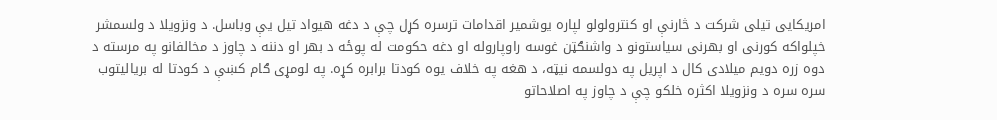امریکایی تیلی شرکت د څارنې او کنترولولو لپاره یوشمیر اقدامات ترسره کړل چې د دغه هیواد تیل یې وباسل. د ونزویلا د ولسمشر خپلواکه کورنی او بهرنی سیاستونو د واشنګټن غوسه راوپاروله او دغه حکومت له پوځه د بهر او دننه د چاوز د مخالفانو په مرسته د دوه زره دویم میلادی کال د اپریل په دولسمه نیټه، د هغه په خلاف یوه کودتا برابره کړه. په لومړی ګام کښې د کودتا له بریالیتوب سره سره د ونزویلا اکثره خلکو چې د چاوز په اصلاحاتو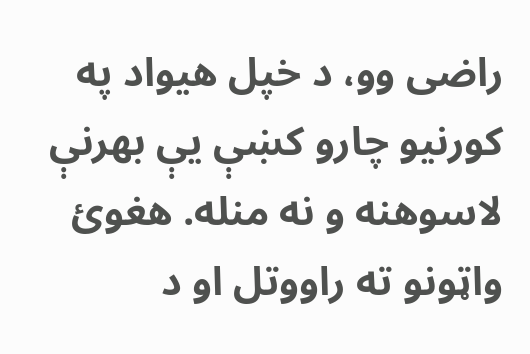راضی وو، د خپل هیواد په کورنیو چارو کښې یې بهرنې لاسوهنه و نه منله. هغوئ واټونو ته راووتل او د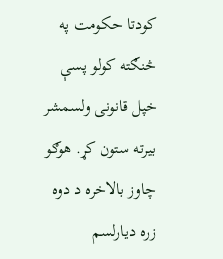کودتا حکومت په څنګته کولو پسې خپل قانونی ولسمشر بیرته ستون کړ. هوګو چاوز بالاخره د دوه زره دیارلسم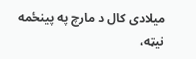میلادی کال د مارچ په پینځمه نیټه،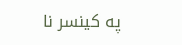په کینسر نا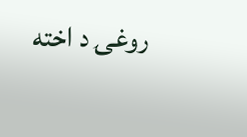روغۍ د اخته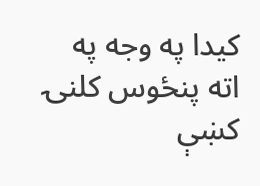کیدا په وجه په اته پنځوس کلنۍ کښې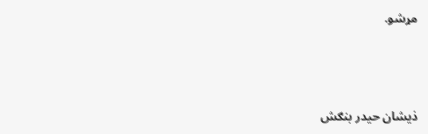مړشو.



ذیشان حیدر بنګش